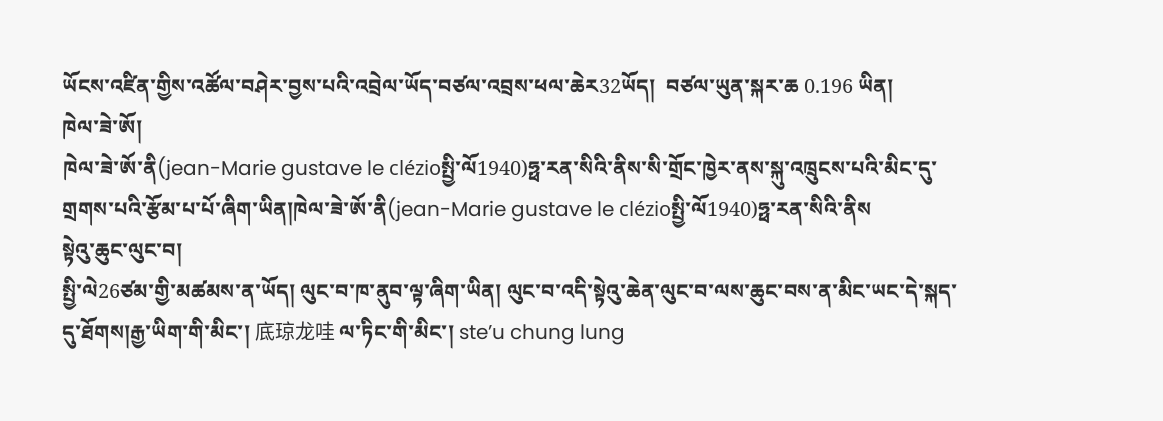ཡོངས་འཛིན་གྱིས་འཚོལ་བཤེར་བྱས་པའི་འབྲེལ་ཡོད་བཙལ་འབྲས་ཕལ་ཆེར32ཡོད།  བཙལ་ཡུན་སྐར་ཆ 0.196 ཡིན།
ཁེལ་ཟེ་ཨོ།
ཁེལ་ཟེ་ཨོ་ནི(jean-Marie gustave le clézioསྤྱི་ལོ1940)ཧྥ་རན་སིའི་ནིས་སི་གྲོང་ཁྱེར་ནས་སྐུ་འཁྲུངས་པའི་མིང་དུ་གྲགས་པའི་རྩོམ་པ་པོ་ཞིག་ཡིན།ཁེལ་ཟེ་ཨོ་ནི(jean-Marie gustave le clézioསྤྱི་ལོ1940)ཧྥ་རན་སིའི་ནིས
སྟེའུ་ཆུང་ལུང་བ།
སྤྱི་ལེ26ཙམ་གྱི་མཚམས་ན་ཡོད། ལུང་བ་ཁ་ནུབ་ལྟ་ཞིག་ཡིན། ལུང་བ་འདི་སྟེའུ་ཆེན་ལུང་བ་ལས་ཆུང་བས་ན་མིང་ཡང་དེ་སྐད་དུ་ཐོགས།རྒྱ་ཡིག་གི་མིང་། 底琼龙哇 ལ་ཏིང་གི་མིང་། ste’u chung lung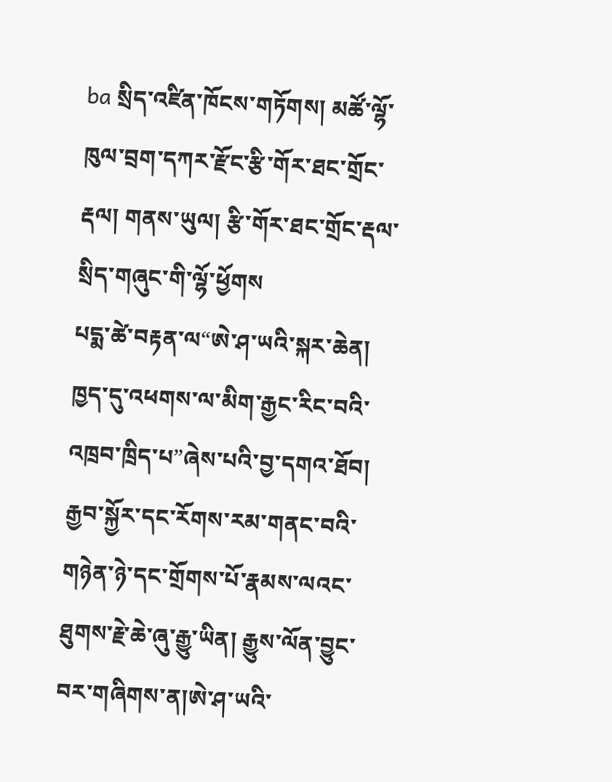ba སྲིད་འཛིན་ཁོངས་གཏོགས། མཚོ་ལྷོ་ཁུལ་བྲག་དཀར་རྫོང་རྩི་གོར་ཐང་གྲོང་རྡལ། གནས་ཡུལ། རྩི་གོར་ཐང་གྲོང་རྡལ་སྲིད་གཞུང་གི་ལྷོ་ཕྱོགས
པདྨ་ཚེ་བརྟན་ལ“ཨེ་ཤ་ཡའི་སྐར་ཆེན། ཁྱད་དུ་འཕགས་ལ་མིག་རྒྱང་རིང་བའི་འཁྲབ་ཁྲིད་པ”ཞེས་པའི་བྱ་དགའ་ཐོབ།
རྒྱབ་སྐྱོར་དང་རོགས་རམ་གནང་བའི་གཉེན་ཉེ་དང་གྲོགས་པོ་རྣམས་ལའང་ཐུགས་རྗེ་ཆེ་ཞུ་རྒྱུ་ཡིན། རྒྱུས་ལོན་བྱུང་བར་གཞིགས་ན།ཨེ་ཤ་ཡའི་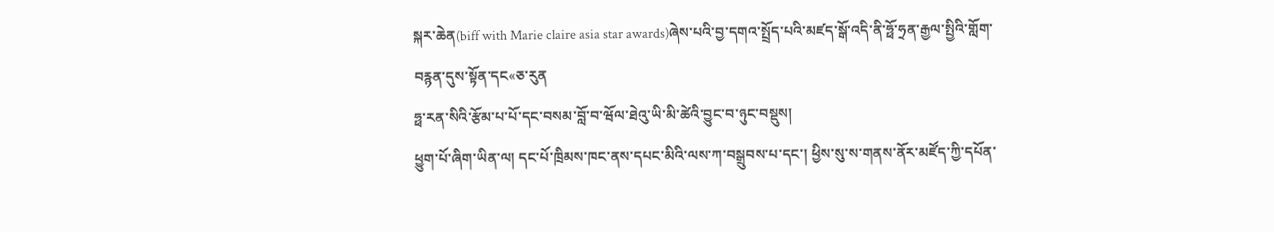སྐར་ཆེན(biff with Marie claire asia star awards)ཞེས་པའི་བྱ་དགའ་སྤྲོད་པའི་མཛད་སྒོ་འདི་ནི་ཧྥོ་ཧྲན་རྒྱལ་སྤྱིའི་གློག་བརྙན་དུས་སྟོན་དང«ཅ་རུན
ཧྥ་རན་སིའི་རྩོམ་པ་པོ་དང་བསམ་བློ་བ་ཝོལ་ཐེའུ་ཡི་མི་ཚེའི་བྱུང་བ་ཉུང་བསྡུས།
ཕྱུག་པོ་ཞིག་ཡིན་ལ། དང་པོ་ཁྲིམས་ཁང་ནས་དཔང་མིའི་ལས་ཀ་བསྒྲུབས་པ་དང་། ཕྱིས་སུ་ས་གནས་ནོར་མཛོད་ཀྱི་དཔོན་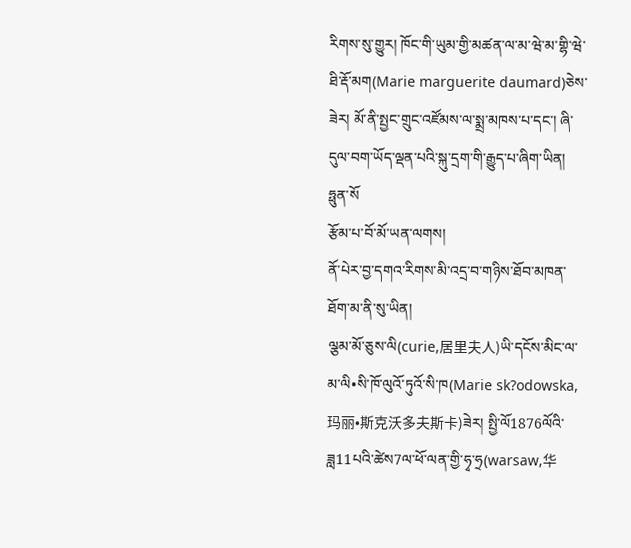རིགས་སུ་གྱུར། ཁོང་གི་ཡུམ་གྱི་མཚན་ལ་མ་ཝེ་མ་གྷི་ཝེ་ཐི་རྡོ་མག(Marie marguerite daumard)ཅེས་ཟེར། མོ་ནི་སྤྱང་གྲུང་འཛོམས་ལ་སྨྲ་མཁས་པ་དང་། ཞི་དུལ་བག་ཡོད་ལྡན་པའི་སྐུ་དྲག་གི་རྒྱུད་པ་ཞིག་ཡིན། ཧྥུན་སོ
རྩོམ་པ་བོ་མོ་ཡན་ལགས།
ནོ་པེར་བྱ་དགའ་རིགས་མི་འདྲ་བ་གཉིས་ཐོབ་མཁན་ཐོག་མ་ནི་སུ་ཡིན།
ལྕམ་མོ་ཅུས་ལི(curie,居里夫人)ཡི་དངོས་མིང་ལ་མ་ལི•སི་ཁོ་ལུའོ་ཏུའོ་སི་ཁ(Marie sk?odowska,玛丽•斯克沃多夫斯卡)ཟེར། སྤྱི་ལོ1876ལོའི་ཟླ11པའི་ཚེས7ལ་ཕོ་ལན་གྱི་ཧྭ་ཧྲ(warsaw,华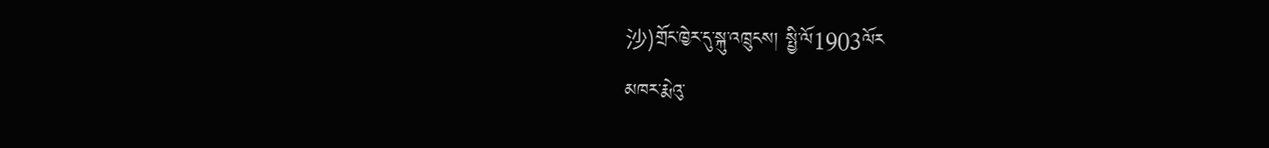沙)གྲོང་ཁྱེར་དུ་སྐུ་འཁྲུངས། སྤྱི་ལོ1903ལོར
མཁར་རྨེའུ་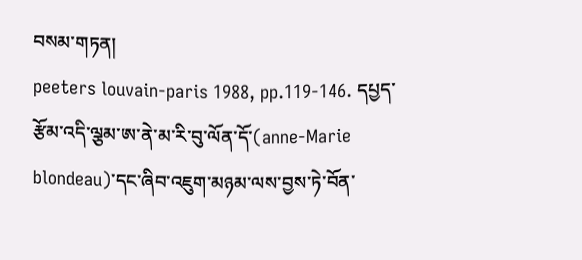བསམ་གཏན།
peeters louvain-paris 1988, pp.119-146. དཔྱད་རྩོམ་འདི་ལྕམ་ཨ་ནེ་མ་རི་བུ་ལོན་དོ་(anne-Marie blondeau)་དང་ཞིབ་འཇུག་མཉམ་ལས་བྱས་ཏེ་བོན་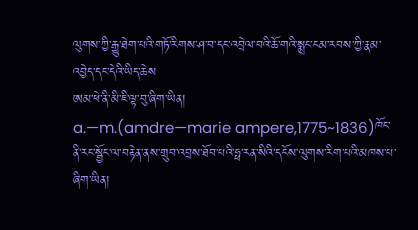ལུགས་ཀྱི་རྒྱུ་ཐེག་པའི་གཏོ་རིགས་ཤ་བ་དང་འབྲེལ་བའི་ཆོ་གའི་སྨྲང་ངམ་རབས་ཀྱི་རྣམ་འབྱེད་དང་དེའི་ཡིད་ཆེས
ཨམ་ཕེ་ནི་མི་ཇི་ལྟ་བུ་ཞིག་ཡིན།
a.—m.(amdre—marie ampere,1775~1836)ཁོང་ནི་རང་སྦྱོང་ལ་བརྟེན་ནས་གྲུབ་འབྲས་ཐོབ་པའི་ཧྥ་རན་སིའི་དངོས་ལུགས་རིག་པའི་མཁས་པ་ཞིག་ཡིན།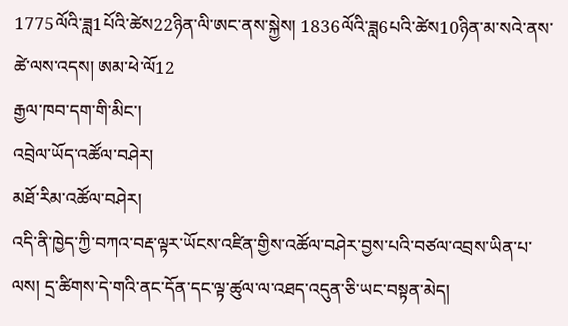1775ལོའི་ཟླ1པོའི་ཚེས22ཉིན་ལི་ཨང་ནས་སྐྱེས། 1836ལོའི་ཟླ6པའི་ཚེས10ཉིན་མ་སའེ་ནས་ཚེ་ལས་འདས། ཨམ་ཕེ་ལོ12
རྒྱལ་ཁབ་དག་གི་མིང་།
འབྲེལ་ཡོད་འཚོལ་བཤེར།
མཐོ་རིམ་འཚོལ་བཤེར།
འདི་ནི་ཁྱེད་ཀྱི་བཀའ་བརྡ་ལྟར་ཡོངས་འཛིན་གྱིས་འཚོལ་བཤེར་བྱས་པའི་བཙལ་འབྲས་ཡིན་པ་ལས། དྲ་ཚིགས་དེ་གའི་ནང་དོན་དང་ལྟ་ཚུལ་ལ་འཐད་འདུན་ཅི་ཡང་བསྟན་མེད།